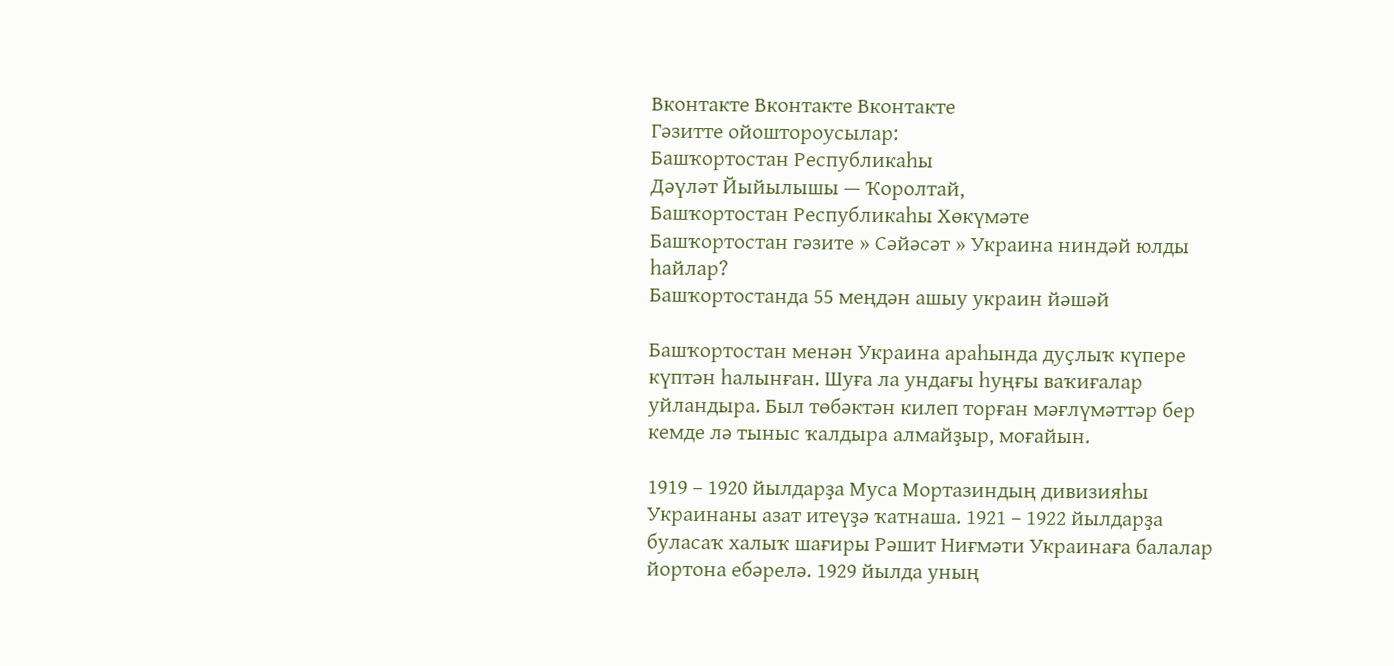Вконтакте Вконтакте Вконтакте
Гәзитте ойоштороусылар:
Башҡортостан Республикаһы
Дәүләт Йыйылышы — Ҡоролтай,
Башҡортостан Республикаһы Хөкүмәте
Башҡортостан гәзите » Сәйәсәт » Украина ниндәй юлды һайлар?
Башҡортостанда 55 меңдән ашыу украин йәшәй

Башҡортостан менән Украина араһында дуҫлыҡ күпере күптән һалынған. Шуға ла ундағы һуңғы ваҡиғалар уйландыра. Был төбәктән килеп торған мәғлүмәттәр бер кемде лә тыныс ҡалдыра алмайҙыр, моғайын.

1919 – 1920 йылдарҙа Муса Мортазиндың дивизияһы Украинаны азат итеүҙә ҡатнаша. 1921 – 1922 йылдарҙа буласаҡ халыҡ шағиры Рәшит Ниғмәти Украинаға балалар йортона ебәрелә. 1929 йылда уның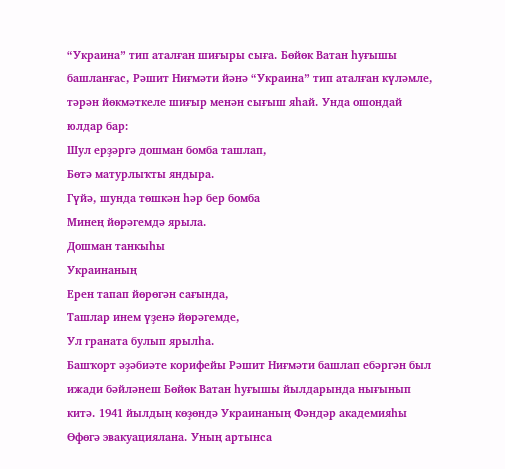“Украина” тип аталған шиғыры сыға. Бөйөк Ватан һуғышы башланғас, Рәшит Ниғмәти йәнә “Украина” тип аталған күләмле, тәрән йөкмәткеле шиғыр менән сығыш яһай. Унда ошондай юлдар бар:
Шул ерҙәргә дошман бомба ташлап,
Бөтә матурлыҡты яндыра.
Гүйә, шунда төшкән һәр бер бомба
Минең йөрәгемдә ярыла.
Дошман танкыһы
Украинаның
Ерен тапап йөрөгән сағында,
Ташлар инем үҙенә йөрәгемде,
Ул граната булып ярылһа.
Башҡорт әҙәбиәте корифейы Рәшит Ниғмәти башлап ебәргән был ижади бәйләнеш Бөйөк Ватан һуғышы йылдарында нығынып китә. 1941 йылдың көҙөндә Украинаның Фәндәр академияһы Өфөгә эвакуациялана. Уның артынса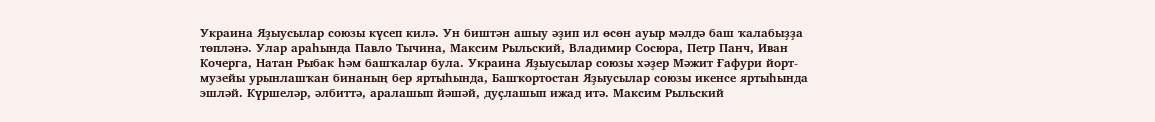Украина Яҙыусылар союзы күсеп килә. Ун биштән ашыу әҙип ил өсөн ауыр мәлдә баш ҡалабыҙҙа төпләнә. Улар араһында Павло Тычина, Максим Рыльский, Владимир Сосюра, Петр Панч, Иван Кочерга, Натан Рыбак һәм башҡалар була. Украина Яҙыусылар союзы хәҙер Мәжит Ғафури йорт-музейы урынлашҡан бинаның бер яртыһында, Башҡортостан Яҙыусылар союзы икенсе яртыһында эшләй. Күршеләр, әлбиттә, аралашып йәшәй, дуҫлашып ижад итә. Максим Рыльский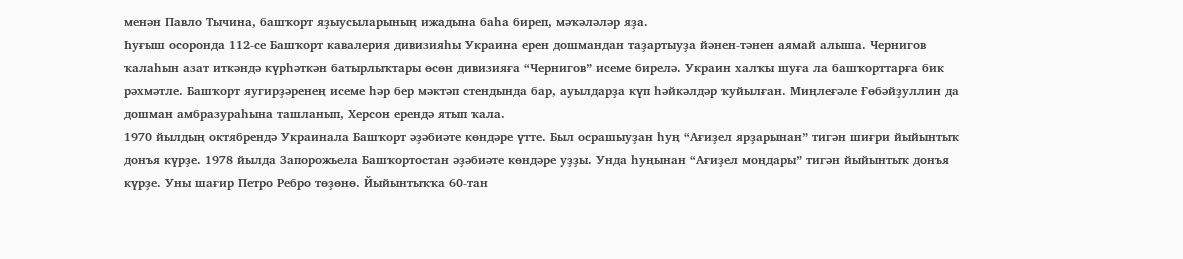менән Павло Тычина, башҡорт яҙыусыларының ижадына баһа биреп, мәҡәләләр яҙа.
Һуғыш осоронда 112-се Башҡорт кавалерия дивизияһы Украина ерен дошмандан таҙартыуҙа йәнен-тәнен аямай алыша. Чернигов ҡалаһын азат иткәндә күрһәткән батырлыҡтары өсөн дивизияға “Чернигов” исеме бирелә. Украин халҡы шуға ла башҡорттарға бик рәхмәтле. Башҡорт яугирҙәренең исеме һәр бер мәктәп стендында бар, ауылдарҙа күп һәйкәлдәр ҡуйылған. Миңлеғәле Ғөбәйҙуллин да дошман амбразураһына ташланып, Херсон ерендә ятып ҡала.
1970 йылдың октябрендә Украинала Башҡорт әҙәбиәте көндәре үтте. Был осрашыуҙан һуң “Ағиҙел ярҙарынан” тигән шиғри йыйынтыҡ донъя күрҙе. 1978 йылда Запорожьела Башҡортостан әҙәбиәте көндәре уҙҙы. Унда һуңынан “Ағиҙел моңдары” тигән йыйынтыҡ донъя күрҙе. Уны шағир Петро Ребро төҙөнө. Йыйынтыҡҡа 60-тан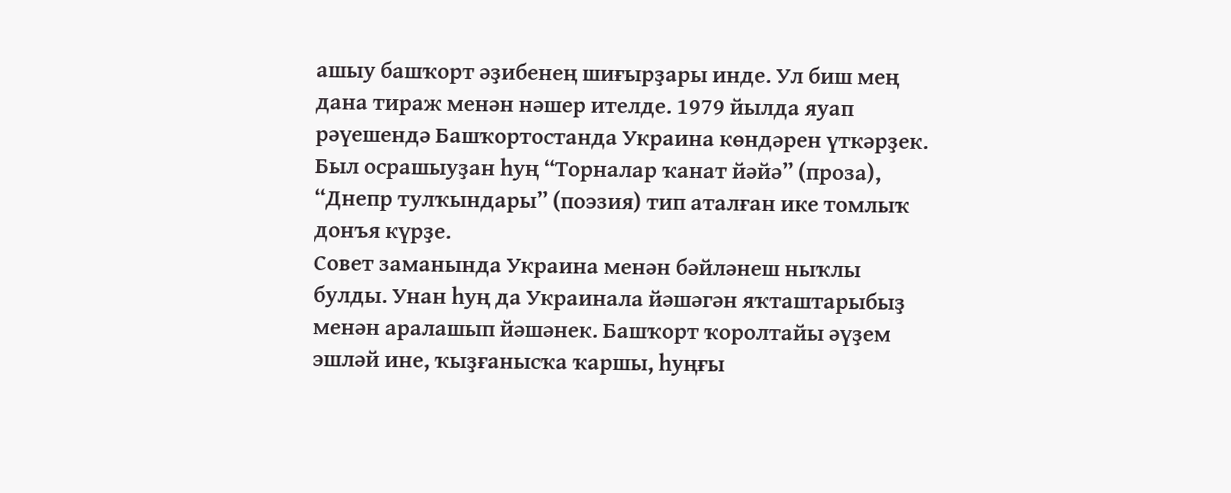ашыу башҡорт әҙибенең шиғырҙары инде. Ул биш мең дана тираж менән нәшер ителде. 1979 йылда яуап рәүешендә Башҡортостанда Украина көндәрен үткәрҙек. Был осрашыуҙан һуң “Торналар ҡанат йәйә” (проза), “Днепр тулҡындары” (поэзия) тип аталған ике томлыҡ донъя күрҙе.
Совет заманында Украина менән бәйләнеш ныҡлы булды. Унан һуң да Украинала йәшәгән яҡташтарыбыҙ менән аралашып йәшәнек. Башҡорт ҡоролтайы әүҙем эшләй ине, ҡыҙғанысҡа ҡаршы, һуңғы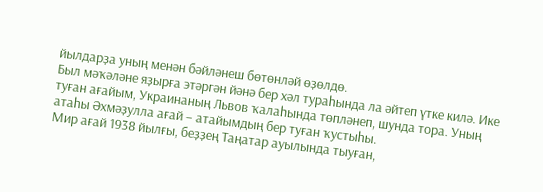йылдарҙа уның менән бәйләнеш бөтөнләй өҙөлдө.
Был мәҡәләне яҙырға этәргән йәнә бер хәл тураһында ла әйтеп үтке килә. Ике туған ағайым, Украинаның Львов ҡалаһында төпләнеп, шунда тора. Уның атаһы Әхмәҙулла ағай – атайымдың бер туған ҡустыһы.
Мир ағай 1938 йылғы, беҙҙең Таңатар ауылында тыуған,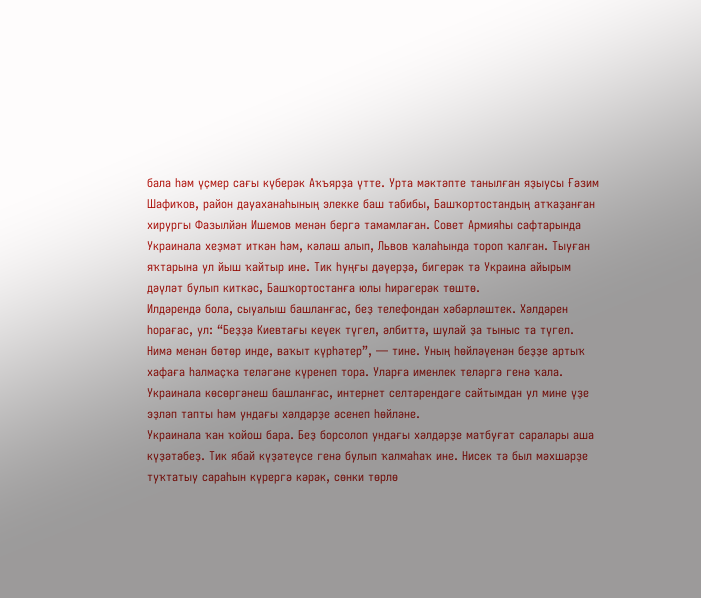бала һәм үҫмер сағы күберәк Аҡъярҙа үтте. Урта мәктәпте танылған яҙыусы Ғәзим Шафиҡов, район дауаханаһының элекке баш табибы, Башҡортостандың атҡаҙанған хирургы Фазылйән Ишемов менән бергә тамамлаған. Совет Армияһы сафтарында Украинала хеҙмәт иткән һәм, кәләш алып, Львов ҡалаһында тороп ҡалған. Тыуған яҡтарына ул йыш ҡайтыр ине. Тик һуңғы дәүерҙә, бигерәк тә Украина айырым дәүләт булып киткәс, Башҡортостанға юлы һирәгерәк төштө.
Илдәрендә бола, сыуалыш башланғас, беҙ телефондан хәбәрләштек. Хәлдәрен һорағас, ул: “Беҙҙә Киевтағы кеүек түгел, әлбиттә, шулай ҙа тыныс та түгел. Нимә менән бөтөр инде, ваҡыт күрһәтер”, — тине. Уның һөйләүенән беҙҙе артыҡ хафаға һалмаҫҡа теләгәне күренеп тора. Уларға именлек теләргә генә ҡала.
Украинала көсөргәнеш башланғас, интернет селтәрендәге сайтымдан ул мине үҙе эҙләп тапты һәм ундағы хәлдәрҙе әсенеп һөйләне.
Украинала ҡан ҡойош бара. Беҙ борсолоп ундағы хәлдәрҙе матбуғат саралары аша күҙәтәбеҙ. Тик ябай күҙәтеүсе генә булып ҡалмаһаҡ ине. Нисек тә был мәхшәрҙе туҡтатыу сараһын күрергә кәрәк, сөнки төрлө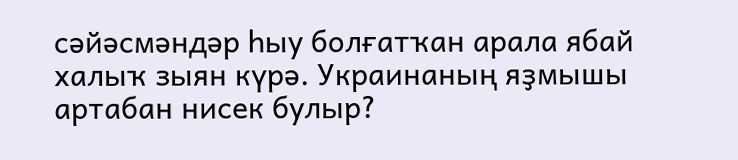сәйәсмәндәр һыу болғатҡан арала ябай халыҡ зыян күрә. Украинаның яҙмышы артабан нисек булыр?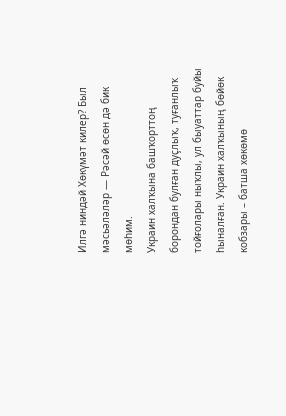Илгә ниндәй Хөкүмәт килер? Был мәсьәләләр — Рәсәй өсөн дә бик мөһим.
Украин халҡына башҡорттоң борондан булған дуҫлыҡ, туғанлыҡ тойғолары ныҡлы, ул быуаттар буйы һыналған. Украин халҡының бөйөк кобзары – батша хөкөмө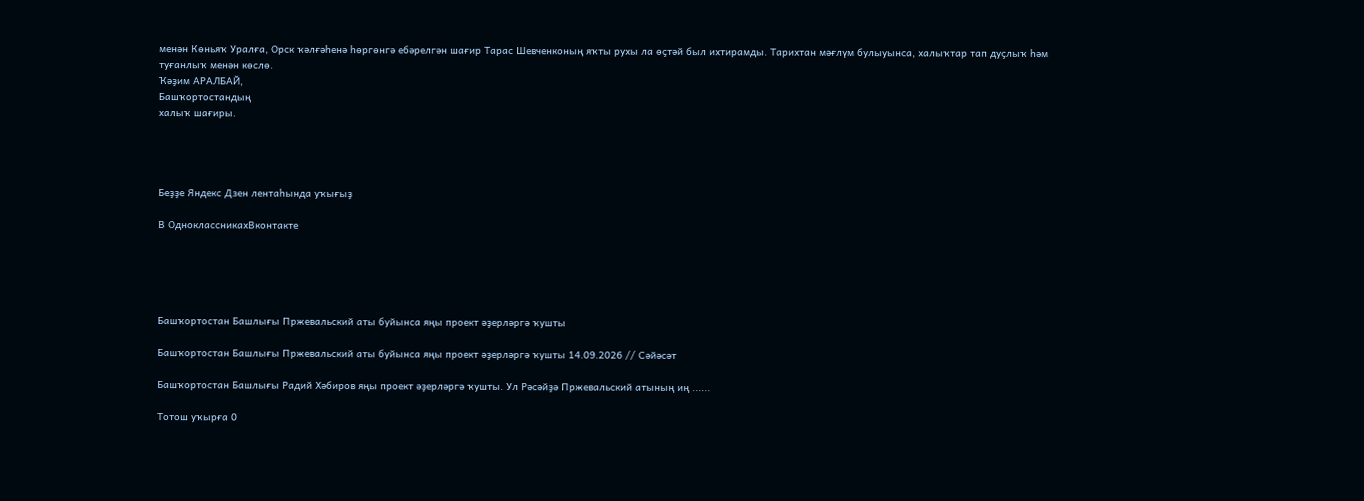менән Көньяҡ Уралға, Орск ҡәлғәһенә һөргөнгә ебәрелгән шағир Тарас Шевченконың яҡты рухы ла өҫтәй был ихтирамды. Тарихтан мәғлүм булыуынса, халыҡтар тап дуҫлыҡ һәм туғанлыҡ менән көслө.
Ҡәҙим АРАЛБАЙ,
Башҡортостандың
халыҡ шағиры.




Беҙҙе Яндекс Дзен лентаһында уҡығыҙ

В ОдноклассникахВконтакте





Башҡортостан Башлығы Пржевальский аты буйынса яңы проект әҙерләргә ҡушты

Башҡортостан Башлығы Пржевальский аты буйынса яңы проект әҙерләргә ҡушты 14.09.2026 // Сәйәсәт

Башҡортостан Башлығы Радий Хәбиров яңы проект әҙерләргә ҡушты. Ул Рәсәйҙә Пржевальский атының иң ......

Тотош уҡырға 0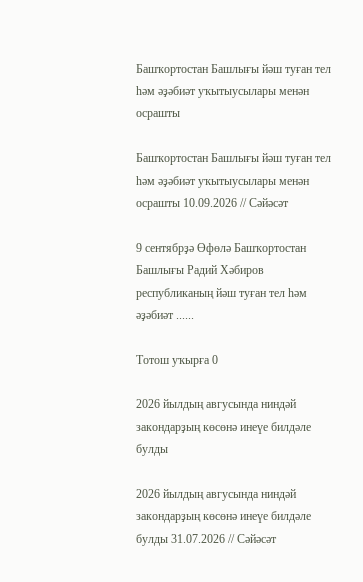Башҡортостан Башлығы йәш туған тел һәм әҙәбиәт уҡытыусылары менән осрашты

Башҡортостан Башлығы йәш туған тел һәм әҙәбиәт уҡытыусылары менән осрашты 10.09.2026 // Сәйәсәт

9 сентябрҙә Өфөлә Башҡортостан Башлығы Радий Хәбиров республиканың йәш туған тел һәм әҙәбиәт ......

Тотош уҡырға 0

2026 йылдың авгусында ниндәй закондарҙың көсөнә инеүе билдәле булды

2026 йылдың авгусында ниндәй закондарҙың көсөнә инеүе билдәле булды 31.07.2026 // Сәйәсәт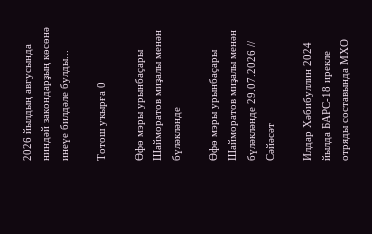2026 йылдың авгусында ниндәй закондарҙың көсөнә инеүе билдәле булды...

Тотош уҡырға 0

Өфө мэры урынбаҫары Шайморатов миҙалы менән бүләкләнде

Өфө мэры урынбаҫары Шайморатов миҙалы менән бүләкләнде 29.07.2026 // Сәйәсәт

Илдар Хәбибуллин 2024 йылда БАРС-18 ирекле отряды составында МХО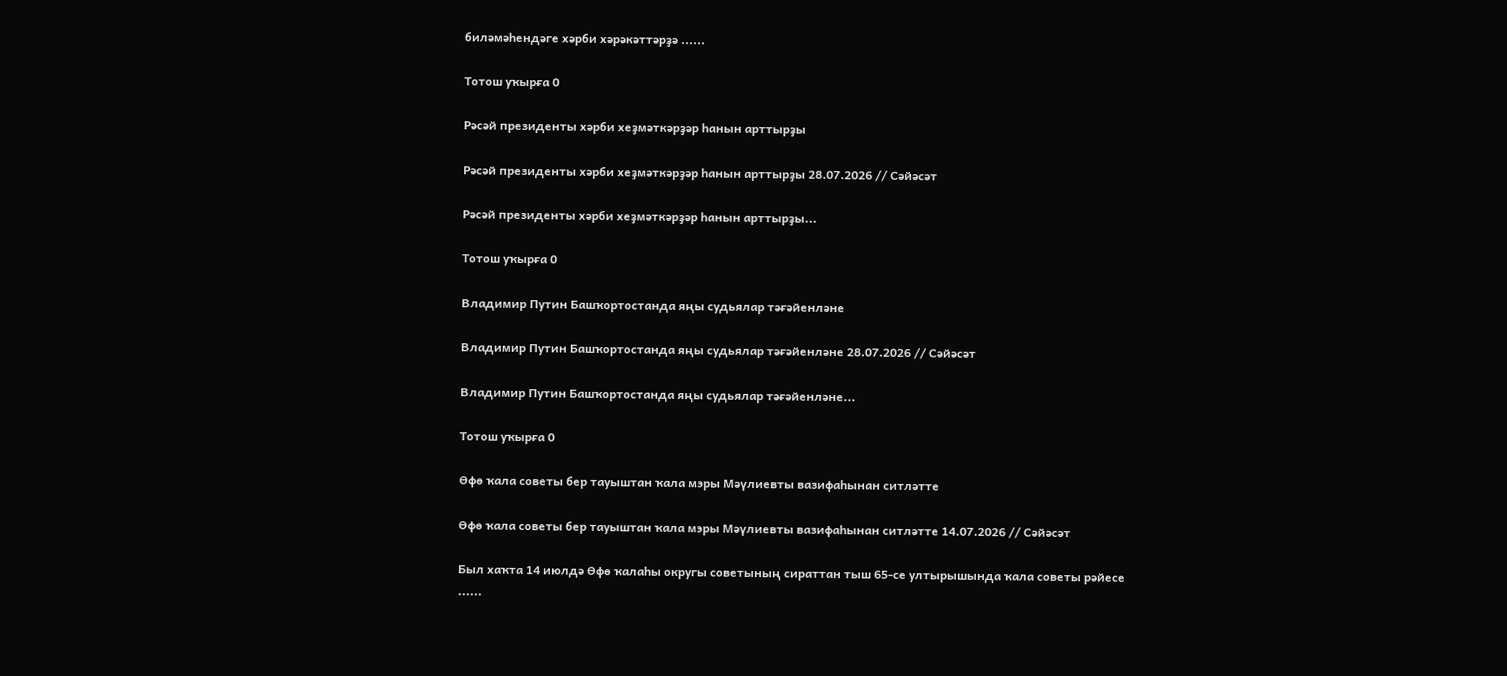биләмәһендәге хәрби хәрәкәттәрҙә ......

Тотош уҡырға 0

Рәсәй президенты хәрби хеҙмәткәрҙәр һанын арттырҙы

Рәсәй президенты хәрби хеҙмәткәрҙәр һанын арттырҙы 28.07.2026 // Сәйәсәт

Рәсәй президенты хәрби хеҙмәткәрҙәр һанын арттырҙы...

Тотош уҡырға 0

Владимир Путин Башҡортостанда яңы судьялар тәғәйенләне

Владимир Путин Башҡортостанда яңы судьялар тәғәйенләне 28.07.2026 // Сәйәсәт

Владимир Путин Башҡортостанда яңы судьялар тәғәйенләне...

Тотош уҡырға 0

Өфө ҡала советы бер тауыштан ҡала мэры Мәүлиевты вазифаһынан ситләтте

Өфө ҡала советы бер тауыштан ҡала мэры Мәүлиевты вазифаһынан ситләтте 14.07.2026 // Сәйәсәт

Был хаҡта 14 июлдә Өфө ҡалаһы округы советының сираттан тыш 65-се ултырышында ҡала советы рәйесе ......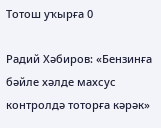Тотош уҡырға 0

Радий Хәбиров: «Бензинға бәйле хәлде махсус контролдә тоторға кәрәк»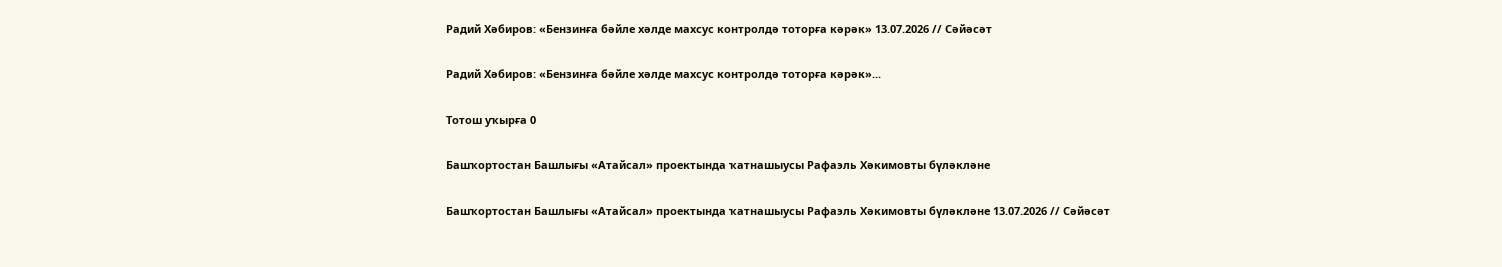Радий Хәбиров: «Бензинға бәйле хәлде махсус контролдә тоторға кәрәк» 13.07.2026 // Сәйәсәт

Радий Хәбиров: «Бензинға бәйле хәлде махсус контролдә тоторға кәрәк»...

Тотош уҡырға 0

Башҡортостан Башлығы «Атайсал» проектында ҡатнашыусы Рафаэль Хәкимовты бүләкләне

Башҡортостан Башлығы «Атайсал» проектында ҡатнашыусы Рафаэль Хәкимовты бүләкләне 13.07.2026 // Сәйәсәт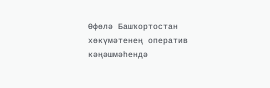Өфөлә Башҡортостан хөкүмәтенең оператив кәңәшмәһендә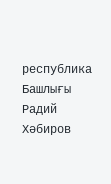республика Башлығы Радий Хәбиров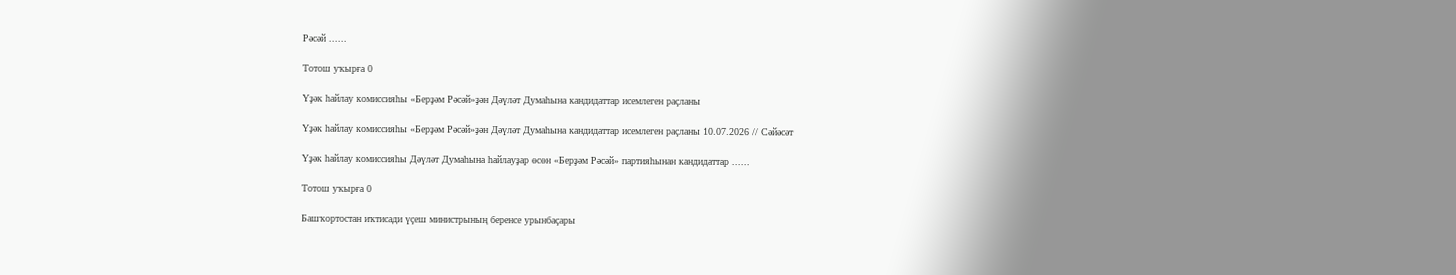Рәсәй ......

Тотош уҡырға 0

Үҙәк һайлау комиссияһы «Берҙәм Рәсәй»ҙән Дәүләт Думаһына кандидаттар исемлеген раҫланы

Үҙәк һайлау комиссияһы «Берҙәм Рәсәй»ҙән Дәүләт Думаһына кандидаттар исемлеген раҫланы 10.07.2026 // Сәйәсәт

Үҙәк һайлау комиссияһы Дәүләт Думаһына һайлауҙар өсөн «Берҙәм Рәсәй» партияһынан кандидаттар ......

Тотош уҡырға 0

Башҡортостан иҡтисади үҫеш министрының беренсе урынбаҫары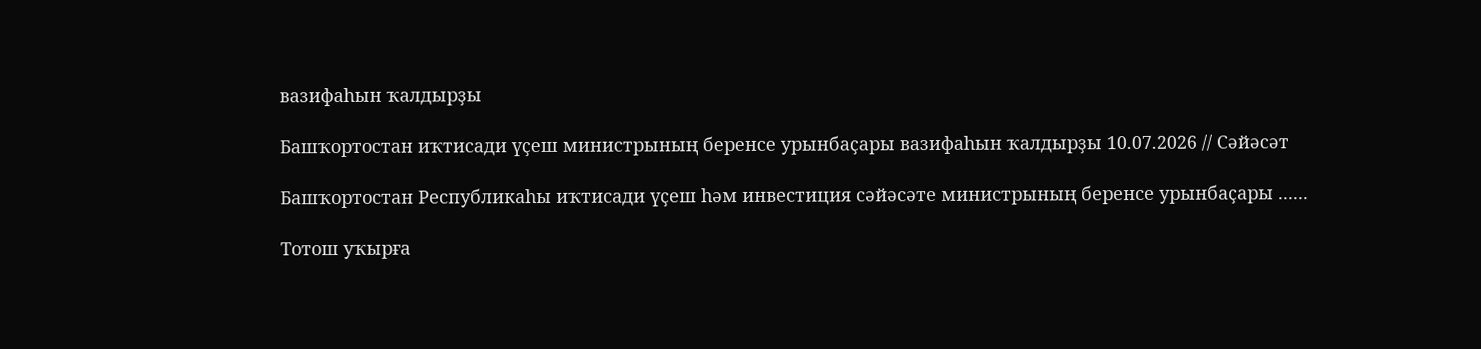вазифаһын ҡалдырҙы

Башҡортостан иҡтисади үҫеш министрының беренсе урынбаҫары вазифаһын ҡалдырҙы 10.07.2026 // Сәйәсәт

Башҡортостан Республикаһы иҡтисади үҫеш һәм инвестиция сәйәсәте министрының беренсе урынбаҫары ......

Тотош уҡырға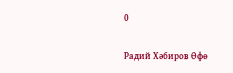0

Радий Хәбиров Өфө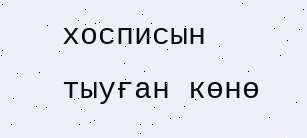хосписын тыуған көнө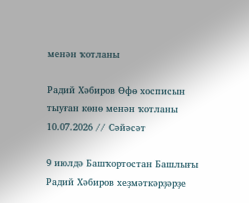менән ҡотланы

Радий Хәбиров Өфө хосписын тыуған көнө менән ҡотланы 10.07.2026 // Сәйәсәт

9 июлдә Башҡортостан Башлығы Радий Хәбиров хеҙмәткәрҙәрҙе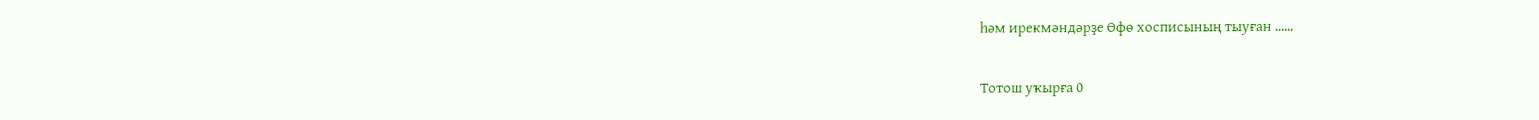һәм ирекмәндәрҙе Өфө хосписының тыуған ......

Тотош уҡырға 0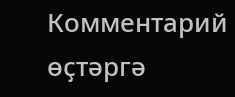Комментарий өҫтәргә